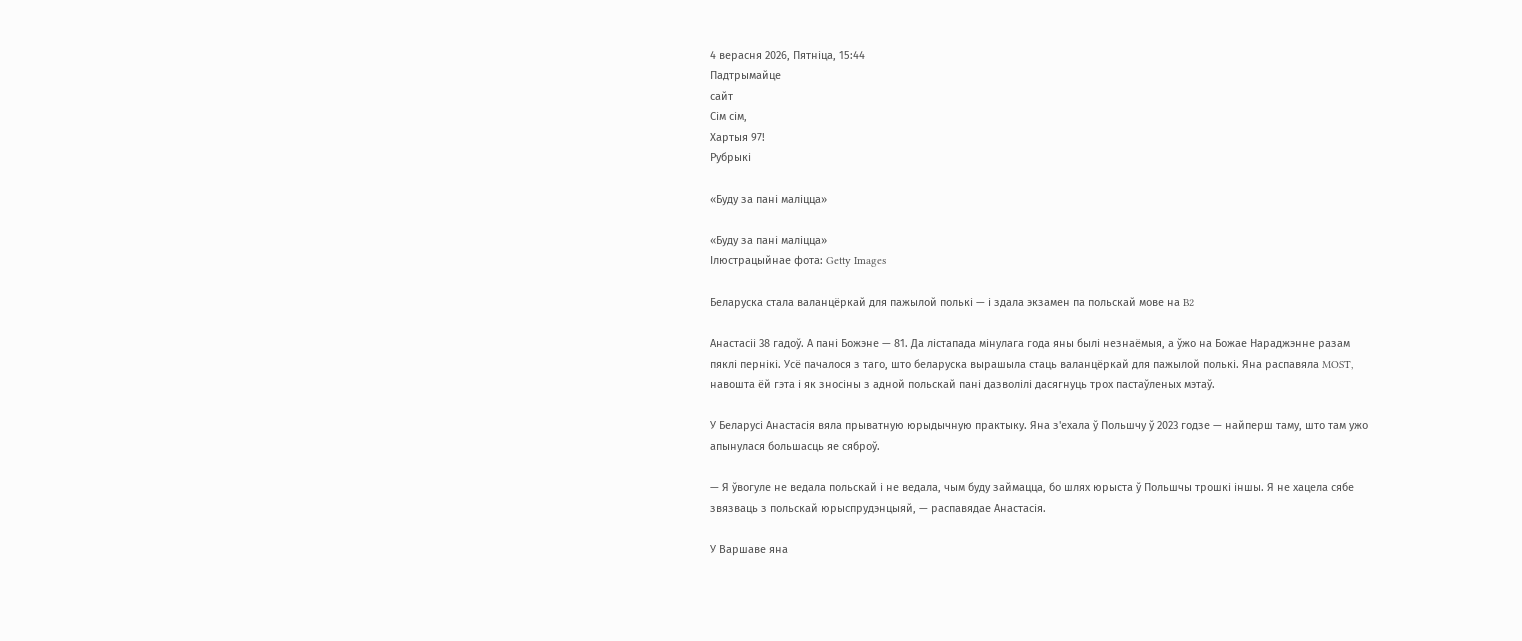4 верасня 2026, Пятніца, 15:44
Падтрымайце
сайт
Сім сім,
Хартыя 97!
Рубрыкі

«Буду за пані маліцца»

«Буду за пані маліцца»
Ілюстрацыйнае фота: Getty Images

Беларуска стала валанцёркай для пажылой полькі — і здала экзамен па польскай мове на B2

Анастасіі 38 гадоў. А пані Божэне — 81. Да лістапада мінулага года яны былі незнаёмыя, а ўжо на Божае Нараджэнне разам пяклі пернікі. Усё пачалося з таго, што беларуска вырашыла стаць валанцёркай для пажылой полькі. Яна распавяла MOST, навошта ёй гэта і як зносіны з адной польскай пані дазволілі дасягнуць трох пастаўленых мэтаў.

У Беларусі Анастасія вяла прыватную юрыдычную практыку. Яна з'ехала ў Польшчу ў 2023 годзе — найперш таму, што там ужо апынулася большасць яе сяброў.

— Я ўвогуле не ведала польскай і не ведала, чым буду займацца, бо шлях юрыста ў Польшчы трошкі іншы. Я не хацела сябе звязваць з польскай юрыспрудэнцыяй, — распавядае Анастасія.

У Варшаве яна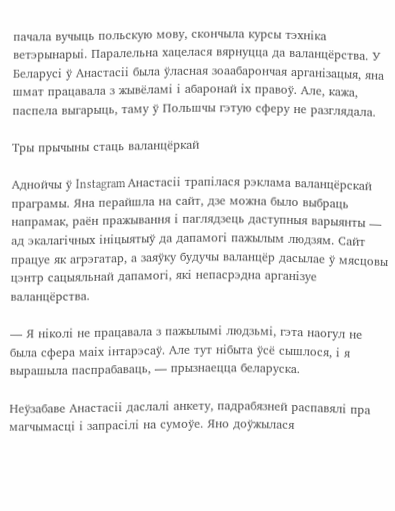пачала вучыць польскую мову, скончыла курсы тэхніка ветэрынарыі. Паралельна хацелася вярнуцца да валанцёрства. У Беларусі ў Анастасіі была ўласная зоаабарончая арганізацыя, яна шмат працавала з жывёламі і абаронай іх правоў. Але, кажа, паспела выгарыць, таму ў Польшчы гэтую сферу не разглядала.

Тры прычыны стаць валанцёркай

Аднойчы ў Instagram Анастасіі трапілася рэклама валанцёрскай праграмы. Яна перайшла на сайт, дзе можна было выбраць напрамак, раён пражывання і паглядзець даступныя варыянты — ад экалагічных ініцыятыў да дапамогі пажылым людзям. Сайт працуе як агрэгатар, а заяўку будучы валанцёр дасылае ў мясцовы цэнтр сацыяльнай дапамогі, які непасрэдна арганізуе валанцёрства.

— Я ніколі не працавала з пажылымі людзьмі, гэта наогул не была сфера маіх інтарэсаў. Але тут нібыта ўсё сышлося, і я вырашыла паспрабаваць, — прызнаецца беларуска.

Неўзабаве Анастасіі даслалі анкету, падрабязней распавялі пра магчымасці і запрасілі на сумоўе. Яно доўжылася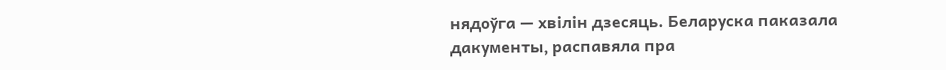нядоўга — хвілін дзесяць. Беларуска паказала дакументы, распавяла пра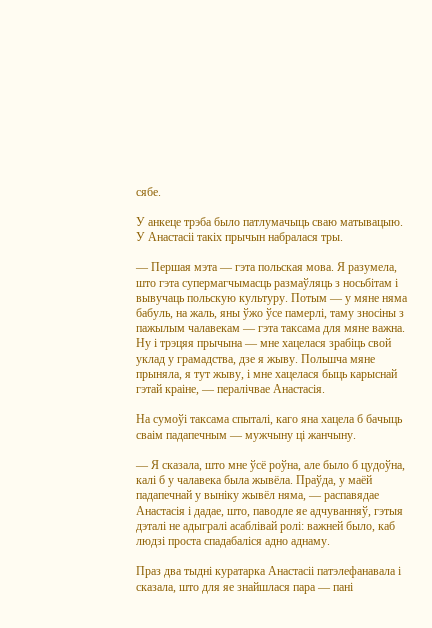сябе.

У анкеце трэба было патлумачыць сваю матывацыю. У Анастасіі такіх прычын набралася тры.

— Першая мэта — гэта польская мова. Я разумела, што гэта супермагчымасць размаўляць з носьбітам і вывучаць польскую культуру. Потым — у мяне няма бабуль, на жаль, яны ўжо ўсе памерлі, таму зносіны з пажылым чалавекам — гэта таксама для мяне важна. Ну і трэцяя прычына — мне хацелася зрабіць свой уклад у грамадства, дзе я жыву. Польшча мяне прыняла, я тут жыву, і мне хацелася быць карыснай гэтай краіне, — пералічвае Анастасія.

На сумоўі таксама спыталі, каго яна хацела б бачыць сваім падапечным — мужчыну ці жанчыну.

— Я сказала, што мне ўсё роўна, але было б цудоўна, калі б у чалавека была жывёла. Праўда, у маёй падапечнай у выніку жывёл няма, — распавядае Анастасія і дадае, што, паводле яе адчуванняў, гэтыя дэталі не адыгралі асаблівай ролі: важней было, каб людзі проста спадабаліся адно аднаму.

Праз два тыдні куратарка Анастасіі патэлефанавала і сказала, што для яе знайшлася пара — пані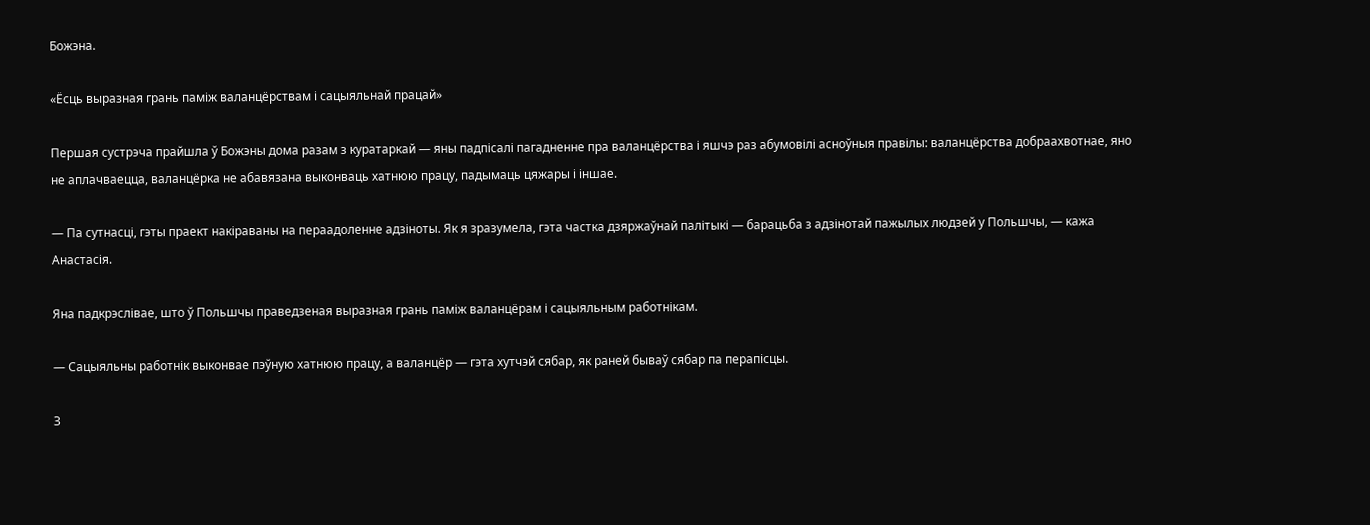Божэна.

«Ёсць выразная грань паміж валанцёрствам і сацыяльнай працай»

Першая сустрэча прайшла ў Божэны дома разам з куратаркай — яны падпісалі пагадненне пра валанцёрства і яшчэ раз абумовілі асноўныя правілы: валанцёрства добраахвотнае, яно не аплачваецца, валанцёрка не абавязана выконваць хатнюю працу, падымаць цяжары і іншае.

— Па сутнасці, гэты праект накіраваны на пераадоленне адзіноты. Як я зразумела, гэта частка дзяржаўнай палітыкі — барацьба з адзінотай пажылых людзей у Польшчы, — кажа Анастасія.

Яна падкрэслівае, што ў Польшчы праведзеная выразная грань паміж валанцёрам і сацыяльным работнікам.

— Сацыяльны работнік выконвае пэўную хатнюю працу, а валанцёр — гэта хутчэй сябар, як раней бываў сябар па перапісцы.

З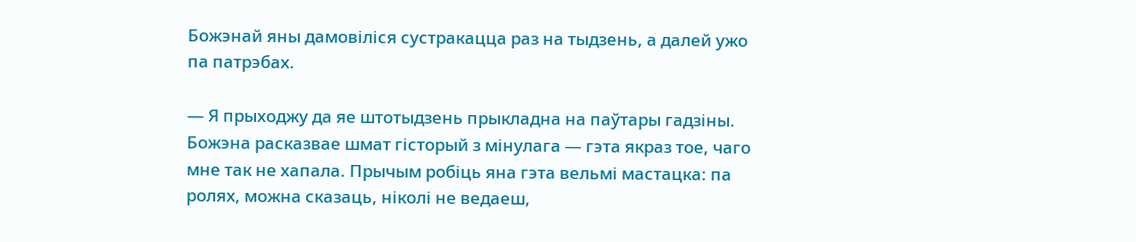Божэнай яны дамовіліся сустракацца раз на тыдзень, а далей ужо па патрэбах.

— Я прыходжу да яе штотыдзень прыкладна на паўтары гадзіны. Божэна расказвае шмат гісторый з мінулага — гэта якраз тое, чаго мне так не хапала. Прычым робіць яна гэта вельмі мастацка: па ролях, можна сказаць, ніколі не ведаеш,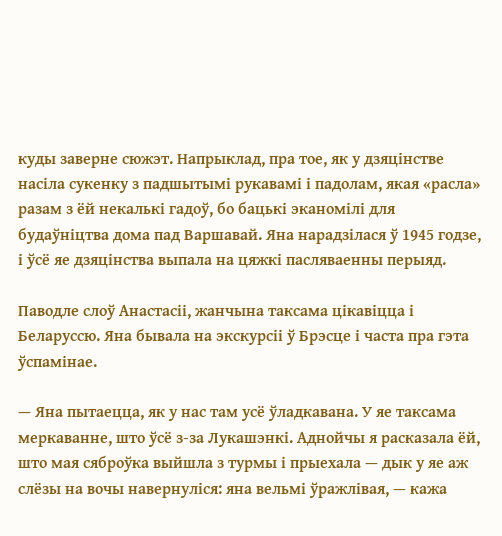куды заверне сюжэт. Напрыклад, пра тое, як у дзяцінстве насіла сукенку з падшытымі рукавамі і падолам, якая «расла» разам з ёй некалькі гадоў, бо бацькі эканомілі для будаўніцтва дома пад Варшавай. Яна нарадзілася ў 1945 годзе, і ўсё яе дзяцінства выпала на цяжкі пасляваенны перыяд.

Паводле слоў Анастасіі, жанчына таксама цікавіцца і Беларуссю. Яна бывала на экскурсіі ў Брэсце і часта пра гэта ўспамінае.

— Яна пытаецца, як у нас там усё ўладкавана. У яе таксама меркаванне, што ўсё з-за Лукашэнкі. Аднойчы я расказала ёй, што мая сяброўка выйшла з турмы і прыехала — дык у яе аж слёзы на вочы навернуліся: яна вельмі ўражлівая, — кажа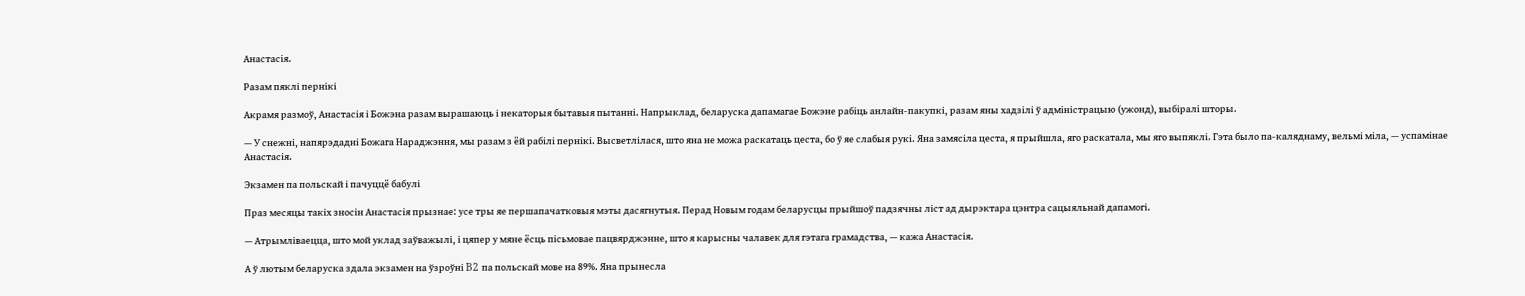Анастасія.

Разам пяклі пернікі

Акрамя размоў, Анастасія і Божэна разам вырашаюць і некаторыя бытавыя пытанні. Напрыклад, беларуска дапамагае Божэне рабіць анлайн-пакупкі, разам яны хадзілі ў адміністрацыю (ужонд), выбіралі шторы.

— У снежні, напярэдадні Божага Нараджэння, мы разам з ёй рабілі пернікі. Высветлілася, што яна не можа раскатаць цеста, бо ў яе слабыя рукі. Яна замясіла цеста, я прыйшла, яго раскатала, мы яго выпяклі. Гэта было па-каляднаму, вельмі міла, — успамінае Анастасія.

Экзамен па польскай і пачуццё бабулі

Праз месяцы такіх зносін Анастасія прызнае: усе тры яе першапачатковыя мэты дасягнутыя. Перад Новым годам беларусцы прыйшоў падзячны ліст ад дырэктара цэнтра сацыяльнай дапамогі.

— Атрымліваецца, што мой уклад заўважылі, і цяпер у мяне ёсць пісьмовае пацвярджэнне, што я карысны чалавек для гэтага грамадства, — кажа Анастасія.

А ў лютым беларуска здала экзамен на ўзроўні B2 па польскай мове на 89%. Яна прынесла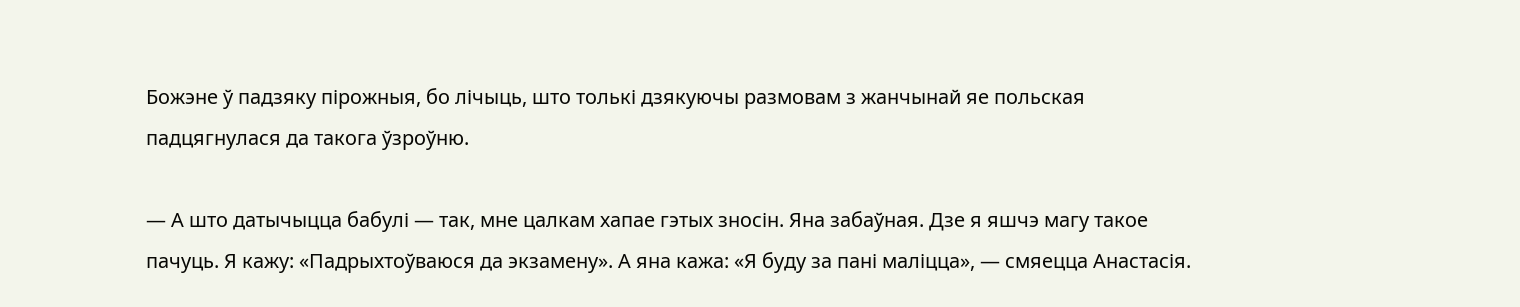Божэне ў падзяку пірожныя, бо лічыць, што толькі дзякуючы размовам з жанчынай яе польская падцягнулася да такога ўзроўню.

— А што датычыцца бабулі — так, мне цалкам хапае гэтых зносін. Яна забаўная. Дзе я яшчэ магу такое пачуць. Я кажу: «Падрыхтоўваюся да экзамену». А яна кажа: «Я буду за пані маліцца», — смяецца Анастасія.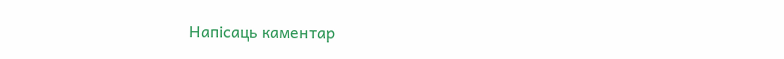Напісаць каментар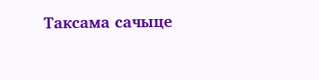Таксама сачыце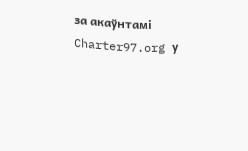за акаўнтамі Charter97.org у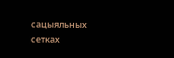сацыяльных сетках